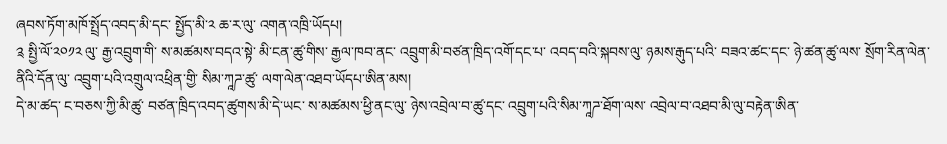ཞབས་ཏོག་མཁོ་སྤྲོད་འབད་མི་དང་ སྤྱོད་མི་༢ ཆ་ར་ལུ་ འགན་འཁྲི་ཡོདཔ།
༉ སྤྱི་ལོ་༢༠༡༢ ལུ་ རྒྱ་འབྲུག་གི་ ས་མཚམས་བདའ་སྟེ་ མི་ངན་ཚུ་གིས་ རྒྱལ་ཁབ་ནང་ འབྲུག་མི་བཙན་ཁྲིད་འགོ་དང་པ་ འབད་བའི་སྐབས་ལུ་ ཉམས་རྒུད་པའི་ བཟའ་ཚང་དང་ ཉེ་ཚན་ཚུ་ལས་ སྲོག་རིན་ལེན་ནིའི་དོན་ལུ་ འབྲུག་པའི་འགྲུལ་འཕྲིན་གྱི་ སིམ་ཀཱཌ་ཚུ་ ལག་ལེན་འཐབ་ཡོདཔ་ཨིན་མས།
དེ་མ་ཚད་ ང་བཅས་ཀྱི་མི་ཚུ་ བཙན་ཁྲིད་འབད་ཚུགས་མི་དེ་ཡང་ ས་མཚམས་ཕྱི་ནང་ལུ་ ཉེས་འབྲེལ་བ་ཚུ་དང་ འབྲུག་པའི་སིམ་ཀཱཌ་ཐོག་ལས་ འབྲེལ་བ་འཐབ་མི་ལུ་བརྟེན་ཨིན་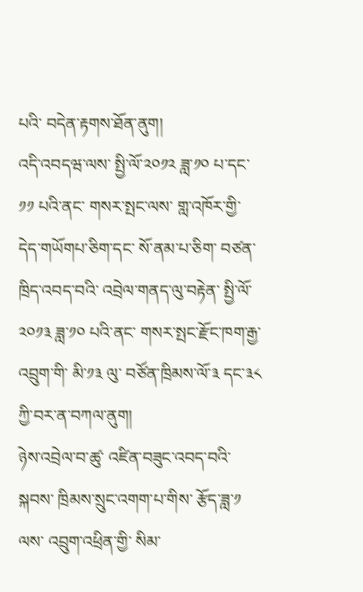པའི་ བདེན་རྟགས་ཐོན་ནུག།
འདི་འབདཝ་ལས་ སྤྱི་ལོ་༢༠༡༢ ཟླ་༡༠ པ་དང་༡༡ པའི་ནང་ གསར་སྤང་ལས་ གླ་འཁོར་གྱི་ དེད་གཡོགཔ་ཅིག་དང་ སོ་ནམ་པ་ཅིག་ བཙན་ཁྲིད་འབད་བའི་ འབྲེལ་གནད་ལུ་བརྟེན་ སྤྱི་ལོ་༢༠༡༣ ཟླ་༡༠ པའི་ནང་ གསར་སྤང་རྫོང་ཁག་རྒྱ་འབྲུག་གི་ མི་༡༣ ལུ་ བཙོན་ཁྲིམས་ལོ་༣ དང་༣༨ ཀྱི་བར་ན་བཀལ་ནུག།
ཉེས་འབྲེལ་བ་ཚུ་ འཛིན་བཟུང་འབད་བའི་སྐབས་ ཁྲིམས་སྲུང་འགག་པ་གིས་ རྩོད་ཟླ་༡ ལས་ འབྲུག་འཕྲིན་གྱི་ སིམ་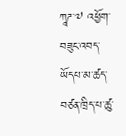ཀཱཌ་༧ འཕྱོག་བཟུང་འབད་ཡོདཔ་མ་ཚད་ བཙན་ཁྲིད་པ་ཚུ་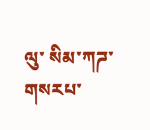ལུ་ སིམ་ཀཌ་གསརཔ་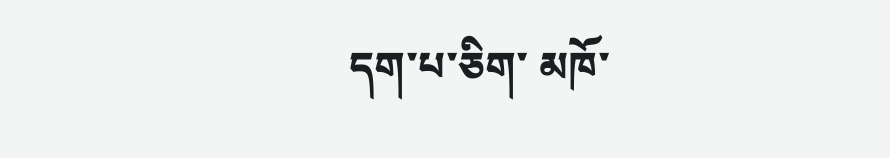དག་པ་ཅིག་ མཁོ་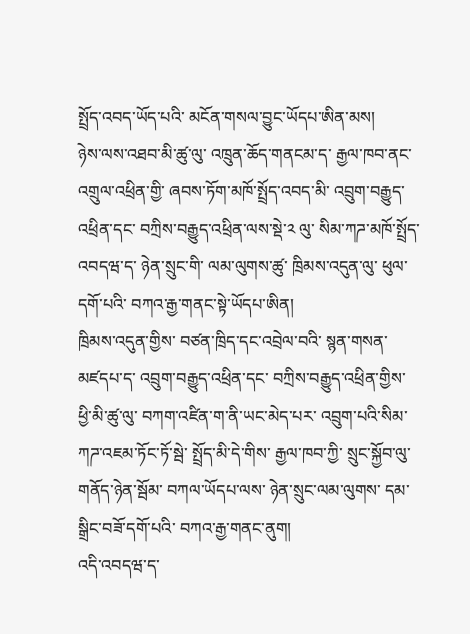སྤྲོད་འབད་ཡོད་པའི་ མངོན་གསལ་བྱུང་ཡོདཔ་ཨིན་མས།
ཉེས་ལས་འཐབ་མི་ཚུ་ལུ་ འཁྲུན་ཆོད་གནངམ་ད་ རྒྱལ་ཁབ་ནང་ འགྲུལ་འཕྲིན་གྱི་ ཞབས་ཏོག་མཁོ་སྤྲོད་འབད་མི་ འབྲུག་བརྒྱུད་འཕྲིན་དང་ བཀྲིས་བརྒྱུད་འཕྲིན་ལས་སྡེ་༢ ལུ་ སིམ་ཀཌ་མཁོ་སྤྲོད་འབདཝ་ད་ ཉེན་སྲུང་གི་ ལམ་ལུགས་ཚུ་ ཁྲིམས་འདུན་ལུ་ ཕུལ་དགོ་པའི་ བཀའ་རྒྱ་གནང་སྟེ་ཡོདཔ་ཨིན།
ཁྲིམས་འདུན་གྱིས་ བཙན་ཁྲིད་དང་འབྲེལ་བའི་ སྙན་གསན་མཛདཔ་ད་ འབྲུག་བརྒྱུད་འཕྲིན་དང་ བཀྲིས་བརྒྱུད་འཕྲིན་གྱིས་ ཕྱི་མི་ཚུ་ལུ་ བཀག་འཛིན་ག་ནི་ཡང་མེད་པར་ འབྲུག་པའི་སིམ་ཀཌ་འཇམ་ཏོང་ཏོ་སྦེ་ སྤྲོད་མི་དེ་གིས་ རྒྱལ་ཁབ་ཀྱི་ སྲུང་སྐྱོབ་ལུ་ གནོད་ཉེན་སྦོམ་ བཀལ་ཡོདཔ་ལས་ ཉེན་སྲུང་ལམ་ལུགས་ དམ་སྒྲིང་བཟོ་དགོ་པའི་ བཀའ་རྒྱ་གནང་ནུག།
འདི་འབདཝ་ད་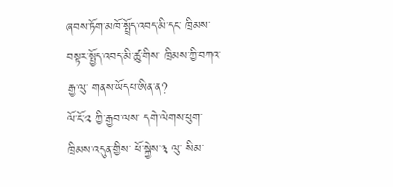ཞབས་ཏོག་མཁོ་སྤྲོད་འབད་མི་དང་ ཁྲིམས་བསྟར་སྤྱོད་འབད་མི་ཚུ་གིས་ ཁྲིམས་ཀྱི་བཀའ་རྒྱ་ལུ་ གནས་ཡོདཔ་ཨིན་ན?
ལོ་ངོ་༢ ཀྱི་རྒྱབ་ལས་ དགེ་ལེགས་ཕུག་ཁྲིམས་འདུན་གྱིས་ ཕོ་སྐྱེས་༣ ལུ་ སིམ་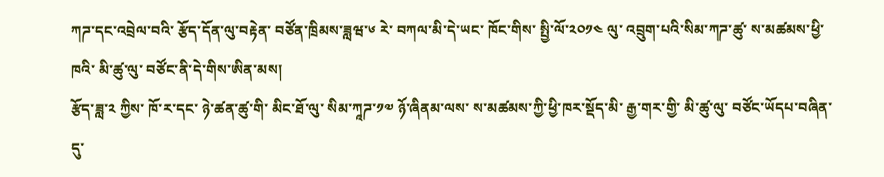ཀཌ་དང་འབྲེལ་བའི་ རྩོད་དོན་ལུ་བརྟེན་ བཙོན་ཁྲིམས་ཟླཝ་༦ རེ་ བཀལ་མི་དེ་ཡང་ ཁོང་གིས་ སྤྱི་ལོ་༢༠༡༤ ལུ་ འབྲུག་པའི་སིམ་ཀཌ་ཚུ་ ས་མཚམས་ཕྱི་ཁའི་ མི་ཚུ་ལུ་ བཙོང་ནི་དེ་གིས་ཨིན་མས།
རྩོད་ཟླ་༢ ཀྱིས་ ཁོ་ར་དང་ ཉེ་ཚན་ཚུ་གི་ མིང་ཐོ་ལུ་ སིམ་ཀཱཌ་༡༧ ཉོ་ཞིནམ་ལས་ ས་མཚམས་ཀྱི་ཕྱི་ཁར་སྡོད་མི་ རྒྱ་གར་གྱི་ མི་ཚུ་ལུ་ བཙོང་ཡོདཔ་བཞིན་དུ་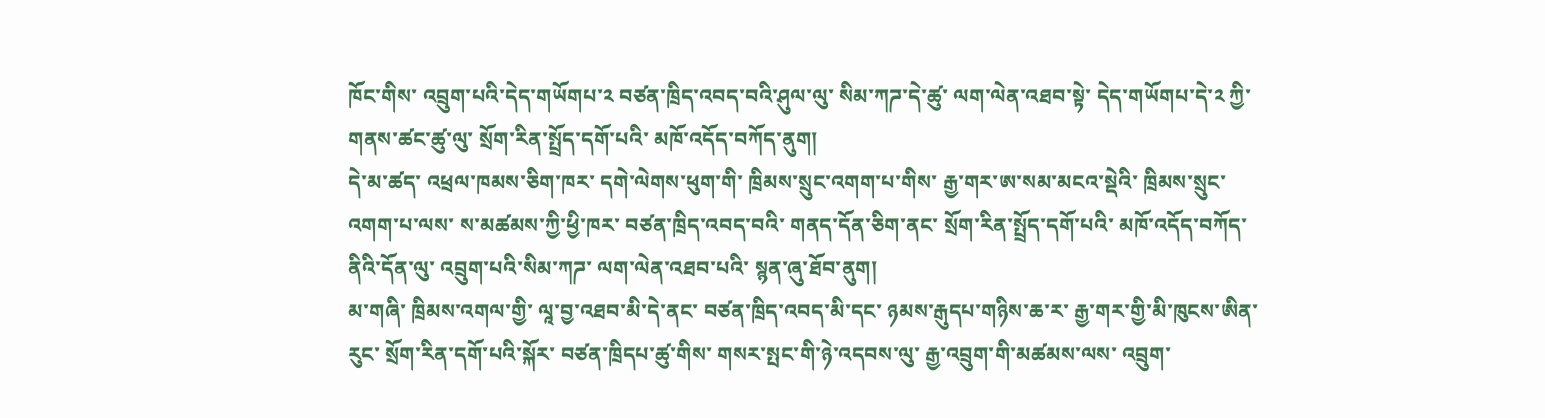ཁོང་གིས་ འབྲུག་པའི་དེད་གཡོགཔ་༢ བཙན་ཁྲིད་འབད་བའི་ཤུལ་ལུ་ སིམ་ཀཌ་དེ་ཚུ་ ལག་ལེན་འཐབ་སྟེ་ དེད་གཡོགཔ་དེ་༢ ཀྱི་ གནས་ཚང་ཚུ་ལུ་ སྲོག་རིན་སྤྲོད་དགོ་པའི་ མཁོ་འདོད་བཀོད་ནུག།
དེ་མ་ཚད་ འཕྲལ་ཁམས་ཅིག་ཁར་ དགེ་ལེགས་ཕུག་གི་ ཁྲིམས་སྲུང་འགག་པ་གིས་ རྒྱ་གར་ཨ་སམ་མངའ་སྡེའི་ ཁྲིམས་སྲུང་འགག་པ་ལས་ ས་མཚམས་ཀྱི་ཕྱི་ཁར་ བཙན་ཁྲིད་འབད་བའི་ གནད་དོན་ཅིག་ནང་ སྲོག་རིན་སྤྲོད་དགོ་པའི་ མཁོ་འདོད་བཀོད་ནིའི་དོན་ལུ་ འབྲུག་པའི་སིམ་ཀཌ་ ལག་ལེན་འཐབ་པའི་ སྙན་ཞུ་ཐོབ་ནུག།
མ་གཞི་ ཁྲིམས་འགལ་གྱི་ ལཱ་བྱ་འཐབ་མི་དེ་ནང་ བཙན་ཁྲིད་འབད་མི་དང་ ཉམས་རྒུདཔ་གཉིས་ཆ་ར་ རྒྱ་གར་གྱི་མི་ཁུངས་ཨིན་རུང་ སྲོག་རིན་དགོ་པའི་སྐོར་ བཙན་ཁྲིདཔ་ཚུ་གིས་ གསར་སྤང་གི་ཉེ་འདབས་ལུ་ རྒྱ་འབྲུག་གི་མཚམས་ལས་ འབྲུག་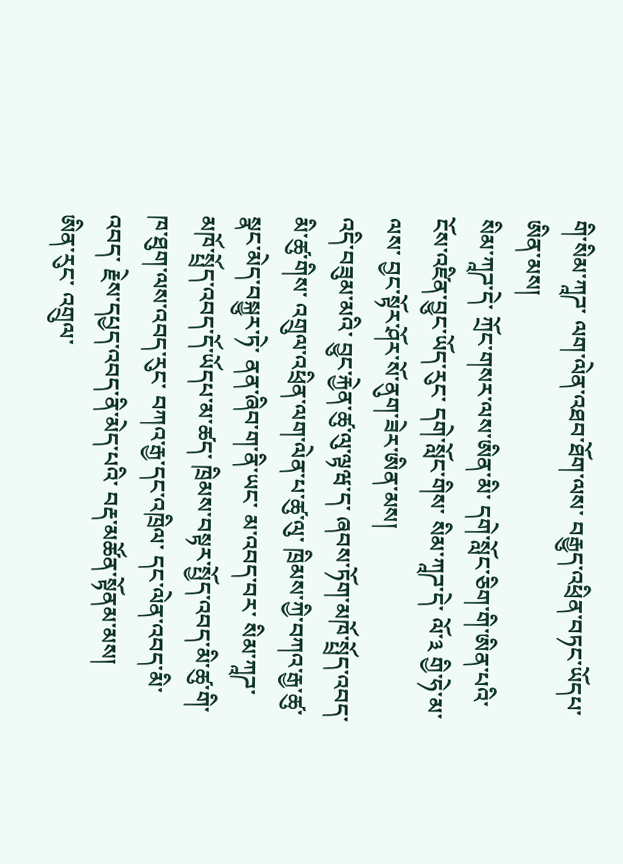གི་སིམ་ཀཱཌ་ ལག་ལེན་འཐབ་ཐོག་ལས་ བརྒྱུད་འཕྲིན་བཏང་ཡོདཔ་ཨིན་མས།
སིམ་ཀཱཌ་དེ་ ཀྲོང་གསར་ལས་ཨིན་མི་ དགེ་སློང་ཅིག་གི་ཨིན་པའི་ ངོས་འཛིན་བྱུང་ཡོད་རུང་ དགེ་སློང་གིས་ སིམ་ཀཱཌ་དེ་ ལོ་༣ གྱི་ཧེ་མ་ལས་ བྱང་སྟོར་ཤོར་སོ་ནུག་ཟེར་ཨིན་མས།
འདི་བཟུམ་མའི་ བྱུང་རྐྱེན་ཚུ་ལུ་ལྟཝ་ད་ ཞབས་ཏོག་མཁོ་སྤྲོད་འབད་མི་ཚུ་གིས་ འགྲུལ་འཕྲིན་ལག་ལེན་པ་ཚུ་ལུ་ ཁྲིམས་ཀྱི་བཀའ་རྒྱ་ཚུ་ སྣང་མེད་བསྐྱུར་ཏེ་ ནན་ཞིབ་ག་ནི་ཡང་ མ་འབད་བར་ སིམ་ཀཱཌ་ མཁོ་སྤྲོད་འབད་དོ་ཡོདཔ་མ་ཚད་ ཁྲིམས་བསྟར་སྤྱོད་འབད་མི་ཚུ་གི་ ཁ་ཐུག་ལས་འབད་རུང་ བཀའ་རྒྱ་དང་འཁྲིལ་ དང་ལེན་འབད་མི་འབད་ རྗེས་དཔྱད་འབད་ནི་མེད་པའི་ བརྡ་མཚོན་སྟོནམ་མས།
ཨིན་རུང་ འགྲུལ་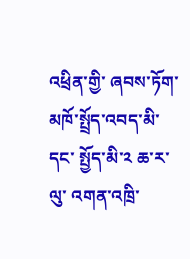འཕྲིན་གྱི་ ཞབས་ཏོག་མཁོ་སྤྲོད་འབད་མི་དང་ སྤྱོད་མི་༢ ཆ་ར་ལུ་ འགན་འཁྲི་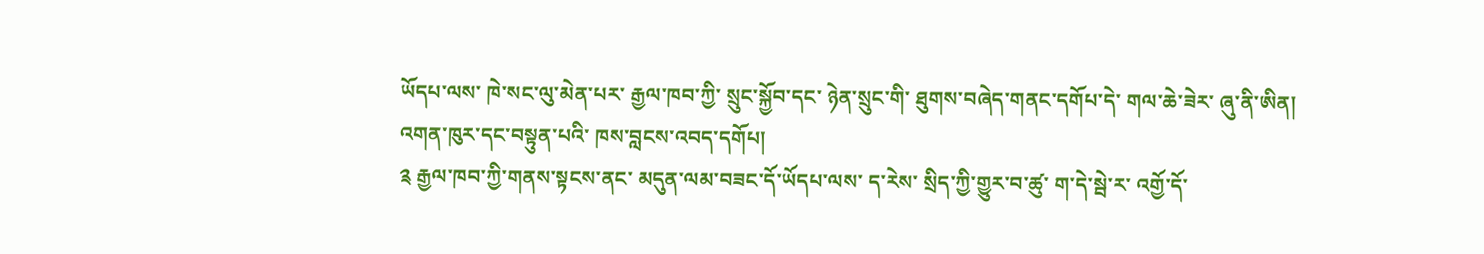ཡོདཔ་ལས་ ཁེ་སང་ལུ་མེན་པར་ རྒྱལ་ཁབ་ཀྱི་ སྲུང་སྐྱོབ་དང་ ཉེན་སྲུང་གི་ ཐུགས་བཞེད་གནང་དགོཔ་དེ་ གལ་ཆེ་ཟེར་ ཞུ་ནི་ཨིན།
འགན་ཁུར་དང་བསྟུན་པའི་ ཁས་བླངས་འབད་དགོཔ།
༉ རྒྱལ་ཁབ་ཀྱི་གནས་སྟངས་ནང་ མདུན་ལམ་བཟང་དོ་ཡོདཔ་ལས་ ད་རེས་ སྲིད་ཀྱི་གྱུར་བ་ཚུ་ ག་དེ་སྦེ་ར་ འགྱོ་དོ་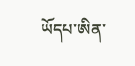ཡོདཔ་ཨིན་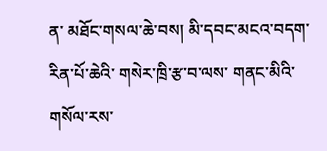ན་ མཐོང་གསལ་ཆེ་བས། མི་དབང་མངའ་བདག་རིན་པོ་ཆེའི་ གསེར་ཁྲི་རྩ་བ་ལས་ གནང་མིའི་གསོལ་རས་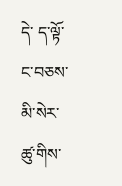དེ་ ད་ལྟོ་ ང་བཅས་མི་སེར་ཚུ་གིས་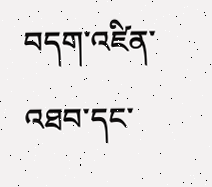བདག་འཛིན་འཐབ་དང་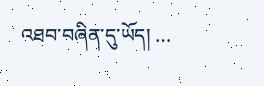འཐབ་བཞིན་དུ་ཡོད། …